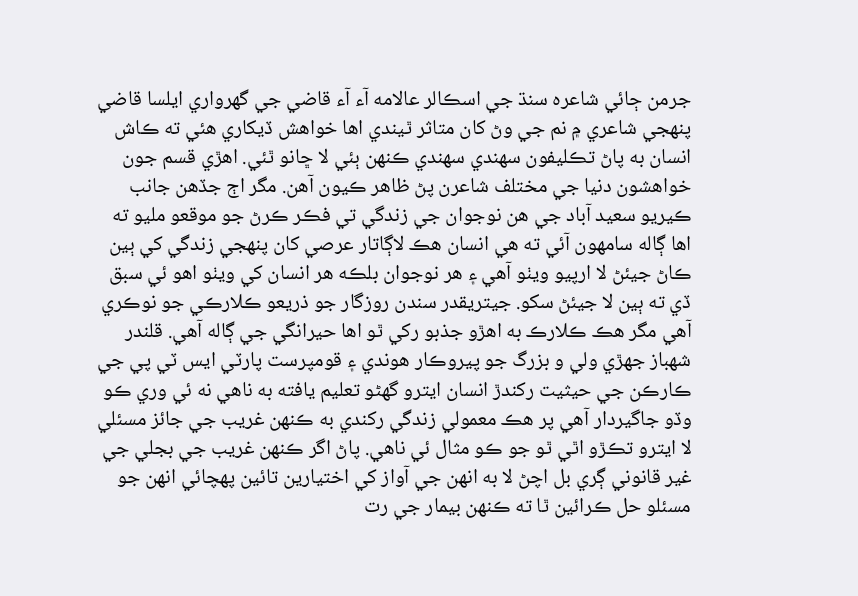جرمن ڄائي شاعره سنڌ جي اسڪالر عالامه آء آء قاضي جي گهرواري ايلسا قاضي پنهجي شاعري ۾ نم جي وڻ کان متاثر ٿيندي اها خواهش ڏيکاري هئي ته ڪاش انسان به پاڻ تڪليفون سهندي سهندي ڪنهن ٻئي لا ڇانو ٿئي. اهڙي قسم جون خواهشون دنيا جي مختلف شاعرن پڻ ظاهر ڪيون آهن. مگر اڄ جڏهن جانب ڪيريو سعيد آباد جي هن نوجوان جي زندگي تي فڪر ڪرڻ جو موقعو مليو ته اها ڳاله سامهون آئي ته هي انسان هڪ لاڳاتار عرصي کان پنهجي زندگي کي ٻين ڪاڻ جيئڻ لا ارپيو ويٺو آهي ۽ هر نوجوان بلڪه هر انسان کي ويٺو اهو ئي سبق ڏي ته ٻين لا جيئڻ سکو. جيتريقدر سندن روزگار جو ذريعو ڪلارڪي جو نوڪري آهي مگر هڪ ڪلارڪ به اهڙو جذبو رکي ٿو اها حيرانگي جي ڳاله آهي. قلندر شهباز جهڙي ولي و بزرگ جو پيروڪار هوندي ۽ قومپرست پارٽي ايس ٽي پي جي ڪارڪن جي حيثيت رکندڙ انسان ايترو گهڻو تعليم يافته به ناهي نه ئي وري ڪو وڏو جاگيردار آهي پر هڪ معمولي زندگي رکندي به ڪنهن غريب جي جائز مسئلي لا ايترو تڪڙو اٿي ٿو جو ڪو مثال ئي ناهي. پاڻ اگر ڪنهن غريب جي بجلي جي غير قانوني ڳري بل اچڻ لا به انهن جي آواز کي اختيارين تائين پهچائي انهن جو مسئلو حل ڪرائين ٿا ته ڪنهن بيمار جي رت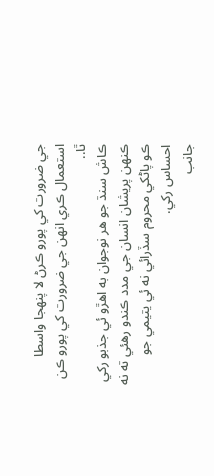جي ضرورت کي پورو ڪرڻ لا پنهجا واسطا استعمال ڪري انهن جي ضرورت کي پورو ڪن ٿا..
ڪاش سنڌ جو هر نوجوان به اهڙو ئي جذبو رکي ڪنهن پريشان انسان جي مدد ڪندو رهئي ته نه ڪو پاڻکي محروم سڏرائي نه ئي يتيمي جو احساس رکي.
جانب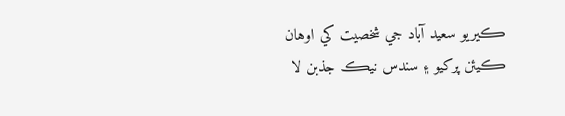ڪيريو سعيد آباد جي شخصيت کي اوهان ڪيئن پرکيو ۽ سندس نيڪ جذبن لا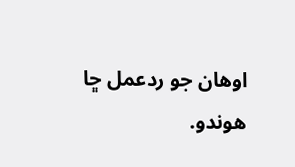اوهان جو ردعمل ڇا هوندو.